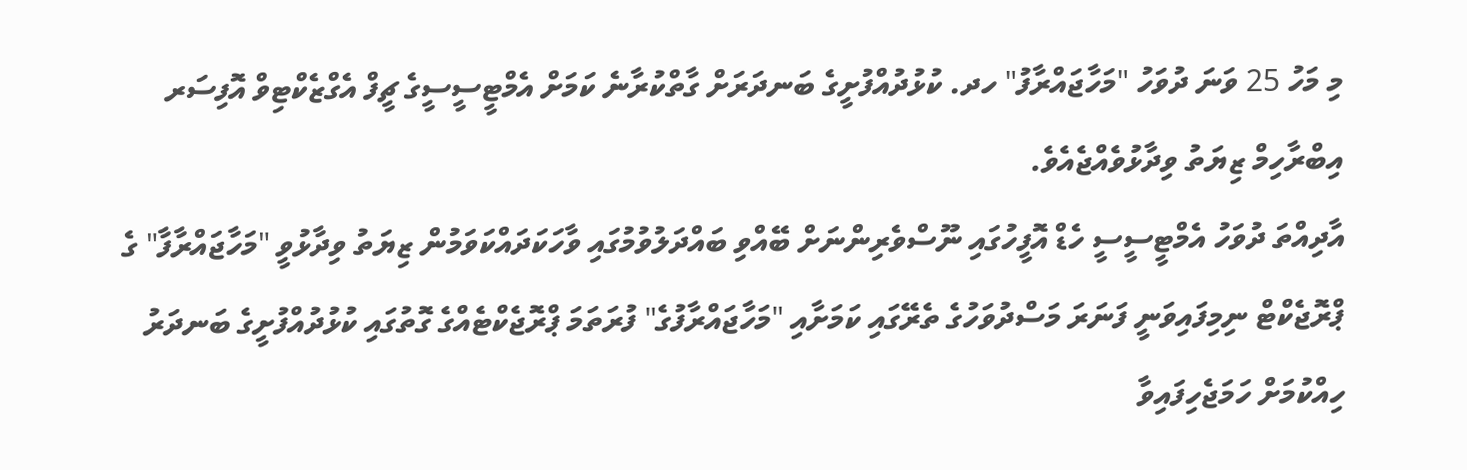މި މަހު 25 ވަނަ ދުވަހު "މަހާޖައްރާފު" ހދ. ކުޅުދުއްފުށީގެ ބަނދަރަށް ގާތްކުރާނެ ކަމަށް އެމްޓީސީސީގެ ޗީފް އެގްޒެކްޓިވް އޮފިސަރ އިބްރާހިމް ޒިޔަތު ވިދާޅުވެއްޖެއެވެ.
އާދިއްތަ ދުވަހު އެމްޓީސީސީ ހެޑް އޮފީހުގައި ނޫސްވެރިންނަށް ބޭއްވި ބައްދަލުވުމުގައި ވާހަކަދައްކަވަމުން ޒިޔަތު ވިދާޅުވީ "މަހާޖައްރާފާ" ގެ ޕްރޮޖެކްޓް ނިމިފައިވަނީ ފަނަރަ މަސްދުވަހުގެ ތެރޭގައި ކަމަށާއި "މަހާޖައްރާފުގެ" ފުރަތަމަ ޕްރޮޖެކްޓެއްގެ ގޮތުގައި ކުޅުދުއްފުށީގެ ބަނދަރު ހިއްކުމަށް ހަމަޖެހިފައިވާ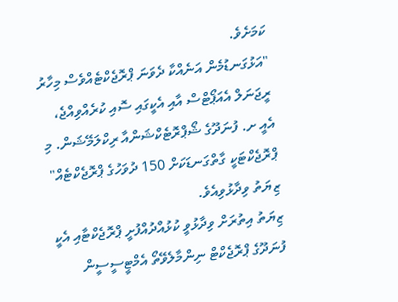ކަމަށެވެ.
"އަޅުގަނޑުމެން އަނެއްކާ ދެވަނަ ޕްރޮޖެކްޓެއްވެސް މިހާރު ރީޖަނަލް އެއަޕޯޓްސް އާއި އެކީގައި ސޮއި ކުރެއްވިއްޖެ، އެއީ ށ. ފުނަދޫގެ ޝޯޕްރޮޓެކްޝަންއާ ރިކްލަމޭޝަން. މި ޕްރޮޖެކްޓަކީ ގާތްގަނޑަކަށް 150 ދުވަހުގެ ޕްރޮޖެކްޓެއް" ޒިޔަތު ވިދާޅުވިއެވެ.
ޒިޔަތު އިތުރަށް ވިދާޅުވީ ކުޅުއްދުއްފުށީ ޕްރޮޖެކްޓާއި އެކީ ފުނަދޫގެ ޕްރޮޖެކްޓް ނިންމާލެވޭތޯ އެމްޓީސީސީން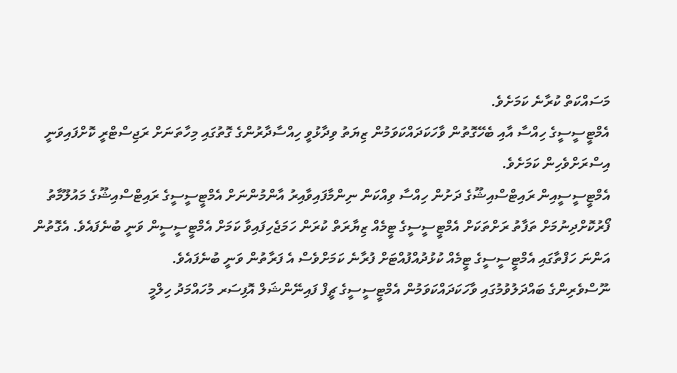މަސައްކަތް ކުރާނެ ކަމަށެވެ.
އެމްޓީސީސީގެ ހިއްސާ އާއި ބެހޭގޮތުން ވާހަކަދައްކަވަމުން ޒިޔަތު ވިދާޅުވީ ހިއްސާދާރުންގެ ގޮތުގައި މިހާތަނަށް ރަޖިސްޓްރީ ކޮށްފައިވަނީ އިސްރަށްވެހިން ކަމަށެވެ.
އެމްޓީސީސީއިން ރައިޓްސްއިޝޫގެ ދަށުން ހިއްސާ ވިއްކަން ނިންމާފައިވާއިރު އާންމުންނަށް އެމްޓީސީސީގެ ރައިޓްސްއިޝޫގެ މައުލޫމާތު ފޯރުކޮށްދިނުމަށް ތަފާތު ރަށްތަކަށް އެމްޓީސީސީގެ ޓީމެއް ޒިޔާރަތް ކުރަން ހަމަޖެހިފައިވާ ކަމަށް އެމްޓީސީސީން ވަނީ ބުނެފައެވެ. އެގޮތުން އަންނަ ހަފްތާގައި އެމްޓީސީސީގެ ޓީމެއް ކުޅުދުއްފުއްޓަށް ފުރާނެ ކަމަށްވެސް އެ ފަރާތުން ވަނީ ބުނެފައެވެ.
ނޫސްވެރިންގެ ބައްދަލުވުމުގައި ވާހަކަދައްކަވަމުން އެމްޓީސީސީގެ ޗީފް ފައިނޭންޝަލް އޮފިސަރ މުހައްމަދު ހިލްމީ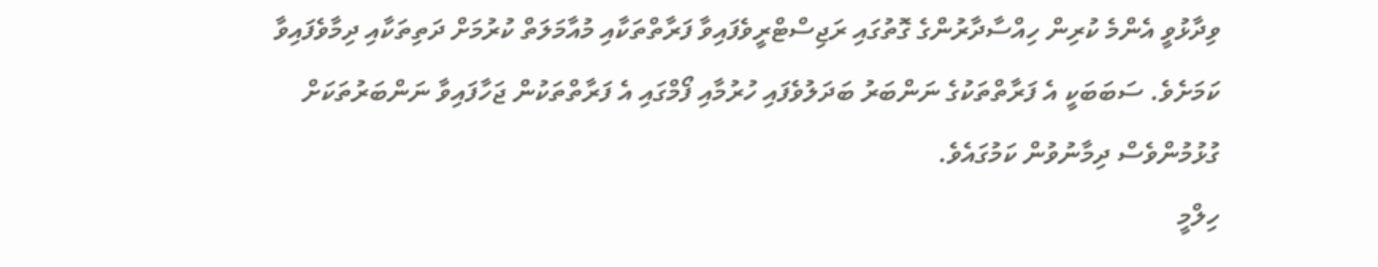ވިދާޅުވީ އެންމެ ކުރިން ހިއްސާދާރުންގެ ގޮތުގައި ރަޖިސްޓްރީވެފައިވާ ފަރާތްތަކާއި މުއާމަލަތް ކުރުމަށް ދަތިތަކާއި ދިމާވެފައިވާ ކަމަށެވެ. ސަބަބަކީ އެ ފަރާތްތަކުގެ ނަންބަރު ބަދަލުވެފައި ހުރުމާއި ފޯމްގައި އެ ފަރާތްތަކުން ޖަހާފައިވާ ނަންބަރުތަކަށް ގުޅުމުންވެސް ދިމާނުވުން ކަމުގައެވެ.
ހިލްމީ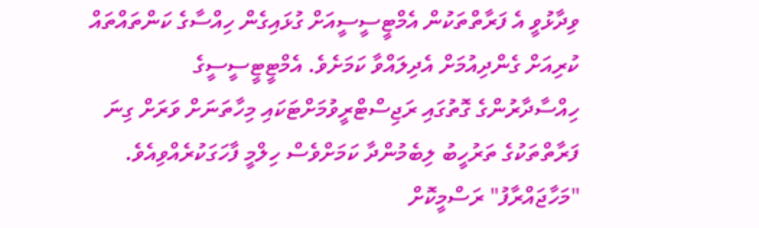ވިދާޅުވީ އެ ފަރާތްތަކުން އެމްޓީސީސީއަށް ގުޅައިގެން ހިއްސާގެ ކަންތައްތައް ކުރިއަށް ގެންދިއުމަށް އެދިލައްވާ ކަމަށެވެ. އެމްޓީޓީސީސީގެ ހިއްސާދާރުންގެ ގޮތުގައި ރަޖިސްޓްރީވުމަށްޓަކައި މިހާތަނަށް ވަރަށް ގިނަ ފަރާތްތަކުގެ ތަރުހީބު ލިބެމުންދާ ކަމަށްވެސް ހިލްމީ ފާހަގަކުރެއްވިއެވެ.
"މަހާޖައްރާފު" ރަސްމީކޮށް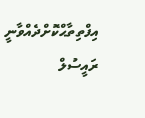އިފްތިތާޙްކޮށްދެއްވާނީ ރައީސުލް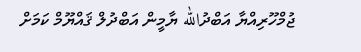ޖުމްހޫރިއްޔާ އަބްދުالله ޔާމީން އަބްދުލް ޤައްޔޫމް ކަމަށް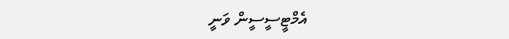އެމްޓީސީސީން ވަނީ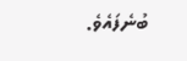ބުނެފައެވެ.